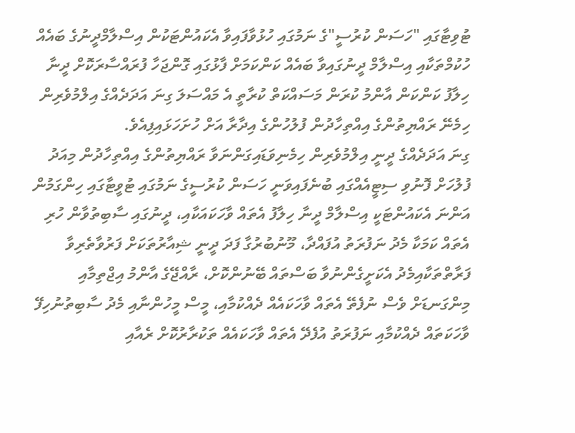ޓުވިޓާގައި "ހަސަން ކުރުސީ"ގެ ނަމުގައި ހުޅުވާފައިވާ އެކައުންޓަކުން އިސްލާމްދީނުގެ ބައެއް ހުކުމްތަކާއި އިސްލާމް ދީނުގައިވާ ބައެއް ކަންކަމަށް ފާޅުގައި ގޮންޖަހާ ފުރައްސާރަކޮށް ދީނާ ހިލާފު ކަންކަން އާންމު ކުރަން މަސައްކަތް ކުރާތީ އެ މައްސަލަ ގިނަ އަދަދެއްގެ އިލްމުވެރިން ހިމެނޭ ރައްޔިތުންގެ އިއްތިހާދުން ފުލުހުންގެ އިދާރާ އަށް ހުށަހަޅައިފިއެވެ.
ގިނަ އަދަދެއްގެ ދީނީ އިލްމުވެރިން ހިމެނިވަޑައިގަންނަވާ ރައްޔިތުންގެ އިއްތިހާދުން މިއަދު ފުލުހަށް ފޮނުވި ސިޓީއެއްގައި ބުނެފައިވަނީ ހަސަން ކުރުސީގެ ނަމުގައި ޓުވީޓާގައި ހިންގަމުން އަންނަ އެކައުންޓަކީ އިސްލާމް ދީނާ ހިލާފު އެތައް ވާހަކައަކާއި، ދީނުގައި ސާބިތުވާން ހުރި އެތައް ކަމަކާ މެދު ނަފުރަތު އުފައްދާ، މޫނުބުރުގާ ފަދަ ދީނީ ޝިއާރުތަކަށް ފަރުވާތެރިވާ ފަރާތްތަކާއިމެދު އެކަށީގެންނުވާ ބަސްތައް ބޭނުންކޮށް، ރާއްޖޭގެ އާންމު އިޖްތިމާއި މިންގަނޑަށް ވެސް ނުފެތޭ އެތައް ވާހަކައެއް ދެއްކުމާއި، މީސް މީހުންނާއި މެދު ސާބިތުނުހިފޭ ވާހަކަތައް ދެއްކުމާއި ނަފުރަތު އުފެދޭ އެތައް ވާހަކައެއް ތަކުރާރުކޮށް ރެއާއި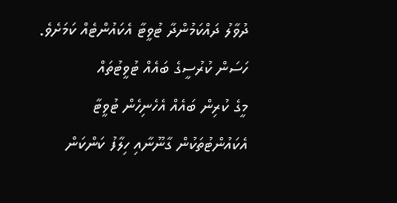ދުވާލު ދައްކަމުންދާ ޓުވީޓާ އެކައުންޓެއް ކަމަށެވެ.
ހަސަން ކުރުސީގެ ބައެއް ޓުވީޓުތައް
މީގެ ކުރިން ބައެއް އެހެނިހެން ޓުވީޓާ އެކައުންޓުތަކުން ގާނޫނާއި ހިލާފު ކަންކަން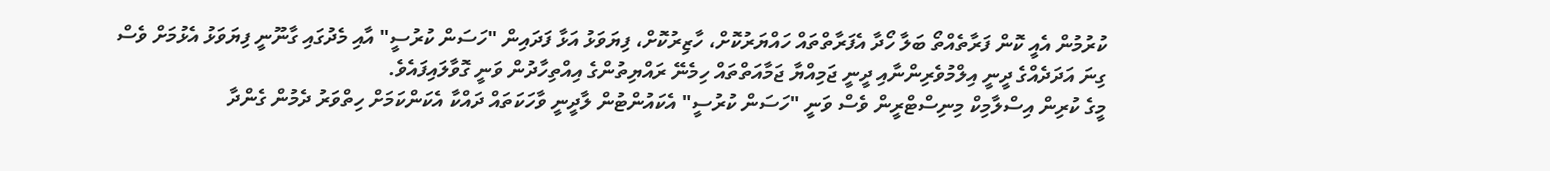ކުރުމުން އެއީ ކޮން ފަރާތެއްތޯ ބަލާ ހޯދާ އެފަރާތްތައް ހައްޔަރުކޮށް، ހާޒިރުކޮށް، ފިޔަވަޅު އަޅާ ފަދައިން "ހަސަން ކުރުސީ" އާއި މެދުގައި ގާނޫނީ ފިޔަވަޅު އެޅުމަށް ވެސް ގިނަ އަދަދެއްގެ ދީނީ އިލްމުވެރިންނާއި ދީނީ ޖަމިއްޔާ ޖަމާއަތްތައް ހިމެނޭ ރައްޔިތުންގެ އިއްތިހާދުން ވަނީ ގޮވާލައިފައެވެ.
މީގެ ކުރިން އިސްލާމިކް މިނިސްޓްރީން ވެސް ވަނީ "ހަސަން ކުރުސީ" އެކައުންޓުން ލާދީނީ ވާހަކަތައް ދައްކާ އެކަންކަމަށް ހިތްވަރު ދެމުން ގެންދާ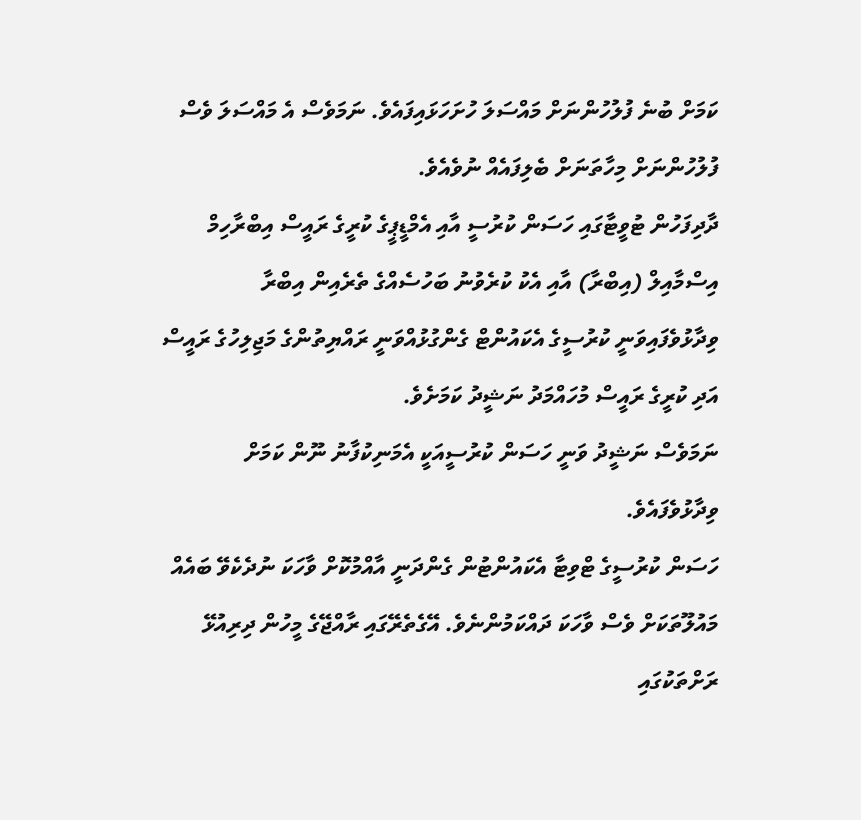ކަމަށް ބުނެ ފުލުހުންނަށް މައްސަލަ ހުށަހަޅައިފައެވެ. ނަމަވެސް އެ މައްސަލަ ވެސް ފުލުހުންނަށް މިހާތަނަށް ބެލިފައެއް ނުވެއެވެ.
ދާދިފަހުން ޓުވީޓާގައި ހަސަން ކުރުސީ އާއި އެމްޑީޕީގެ ކުރީގެ ރައީސް އިބްރާހިމް އިސްމާއިލް (އިބްރާ) އާއި އެކު ކުރެވުނު ބަހުސެއްގެ ތެރެއިން އިބްރާ ވިދާޅުވެފައިވަނީ ކުރުސީގެ އެކައުންޓް ގެންގުޅުއްވަނީ ރައްޔިތުންގެ މަޖިލިހުގެ ރައީސް އަދި ކުރީގެ ރައީސް މުހައްމަދު ނަޝީދު ކަމަށެވެ.
ނަމަވެސް ނަޝީދު ވަނީ ހަސަން ކުރުސީއަކީ އެމަނިކުފާނު ނޫން ކަމަށް ވިދާޅުވެފައެވެ.
ހަސަން ކުރުސީގެ ޓްވިޓާ އެކައުންޓުން ގެންދަނީ އާއްމުކޮށް ވާހަކަ ނުދެކެވޭ ބައެއް މައުލޫތަކަށް ވެސް ވާހަކަ ދައްކަމުންނެވެ. އޭގެތެރޭގައި ރާއްޖޭގެ މީހުން ދިރިއުޅޭ ރަށްތަކުގައި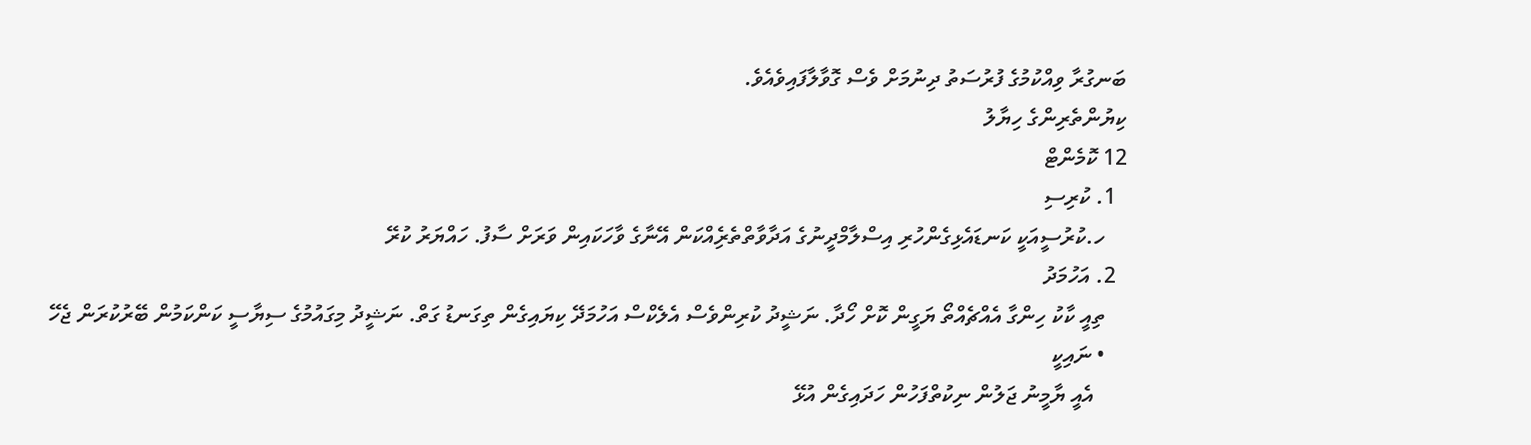ބަނގުރާ ވިއްކުމުގެ ފުރުސަތު ދިނުމަށް ވެސް ގޮވާލާފައިވެއެވެ.
ކިޔުންތެރިންގެ ހިޔާލު
12 ކޮމެންޓް
  1. ކުރިސި
    ހ.ކުރުސީއަކީ ކަނޑައެޅިގެންހުރި އިސްލާމްދީނުގެ އަދާވާތްތެރިެއްކަން އޭނާގެ ވާހަކައިން ވަރަށް ސާފު. ހައްޔަރު ކުރޭ
  2. އަހުމަދު
    ތިއީ ކާކު ހިންގާ އެއްޗެއްތޯ ޔަގީން ކޮށް ހޯދާ. ނަޝީދު ކުރިންވެސް އެލެކްސް އަހުމަދޭ ކިޔައިގެން ތިގަނޑު ގަތް. ނަޝީދު މިގައުމުގެ ސިޔާސީ ކަންކަމުން ބޭރުކުރަން ޖެހޭ
    • ނައިކީ
      އެއީ ޔާމީނު ޖަލުން ނިކުތްފަހުން ހަދައިގެން އުޅޭ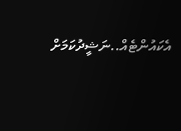އެކައުންޓެއް..ނަޝީދުކަމަށް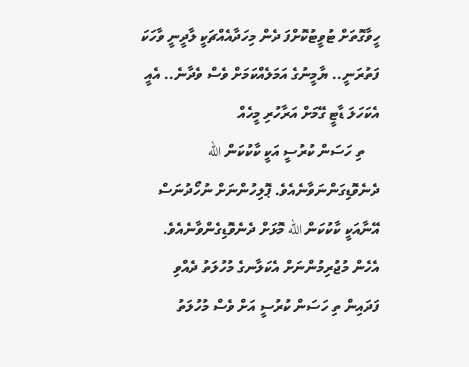ހީވާގޮތަށް ޓުވީޓުކޮށްފަ ދެން މިހަދާއެއްޗަކީ ލާދީނީ ވާހަކަ ފަތުރަނީ.. ޔާމީނުގެ އަމަލެއްކަމަށް ވެސް ވެދާނެ.. އެއީ އެކަހަލަ ޑާޓީ ގޭމަށް އަރާހުރި މީހެއް
    ތި ހަސަން ކުރުސީ އަކީ ކާކުކަން الله ދެނެވޮޑިގަންނަވާނެއެވެ. ޕޮލިހުންނަށް ނުހޯދުނަސް އޭނާއަކީ ކާކުކަން الله މޮޅަށް ދެނެވޮޑިގެންވާނެއެވެ. އެހެން މުޖުރިމުންނަށް އެކަލާނގެ މުހުލަތު ދެއްވި ފަދައިން ތި ހަސަން ކުރުސީ އަށް ވެސް މުހުލަތު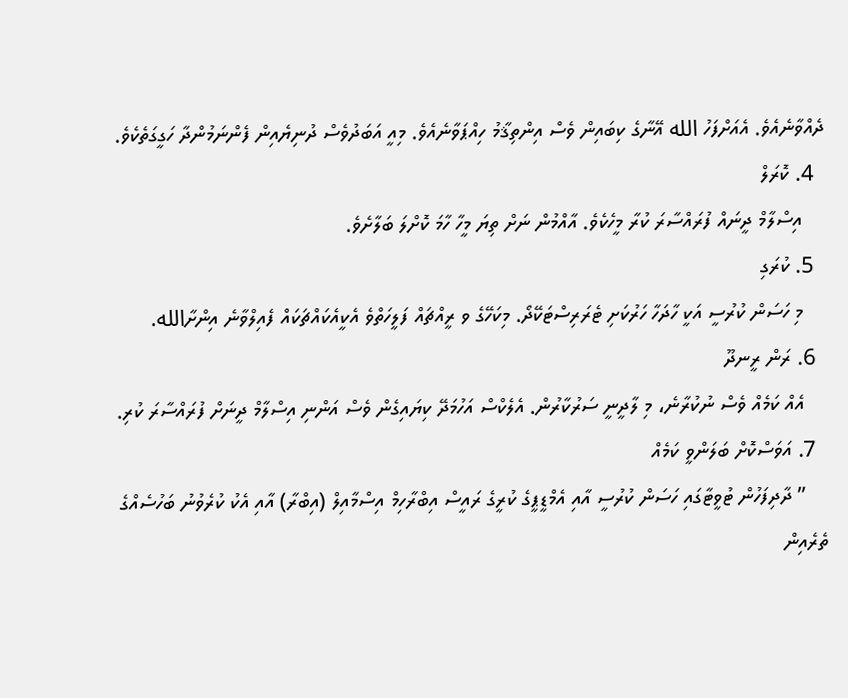ދެއްވާނެއެވެ. އެއަށްފަހު الله އޭނާގެ ކިބައިން ވެސް އިންތިޤާމު ހިއްޕަވާނެއެވެ. މިއީ އަބަދުވެސް ދުނިޔެއިން ފެންނަމުންދާ ހަގީގަތެކެވެ.
  4. ކޮރަލް
    އިސްލާމް ދީނައް ފުރައްސާރަ ކުރާ މީހެކެވެ. އާއްމުން ނަށް ތިޔަ މީހާ ހާމަ ކޮށްލަ ބަލާށެވެ.
  5. ކުރަގި
    މި ހަސަން ކުރުސީ އަކީ ހާދަހާ ހަރުކަށި ޓެރަރިސްޓަކޭދޯ. މިކަހޭގެ ވ ރީއްޗައް ފަލީހަތްވެ އެކީއެކައްޗަކައް ފެއިލްވާނެ އިންށާالله.
  6. ރަން ރީނދޫ
    އެއް ކަމެއް ވެސް ނުކުރާނެ، މި ލާދީނީ ސަރުކާރުން. އެލެކްސް އަހުމަދޭ ކިޔައިގެން ވެސް އަންނި އިސްލާމް ދީނަށް ފުރައްސާރަ ކުރި.
  7. އަވަސްކޮށް ބަލަންވީ ކަމެއް
    ” ދާދިފަހުން ޓުވީޓާގައި ހަސަން ކުރުސީ އާއި އެމްޑީޕީގެ ކުރީގެ ރައީސް އިބްރާހިމް އިސްމާއިލް (އިބްރާ) އާއި އެކު ކުރެވުނު ބަހުސެއްގެ ތެރެއިން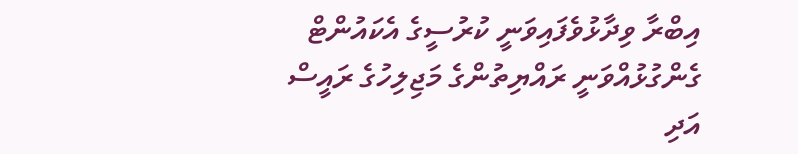އިބްރާ ވިދާޅުވެފައިވަނީ ކުރުސީގެ އެކައުންޓް ގެންގުޅުއްވަނީ ރައްޔިތުންގެ މަޖިލިހުގެ ރައީސް އަދި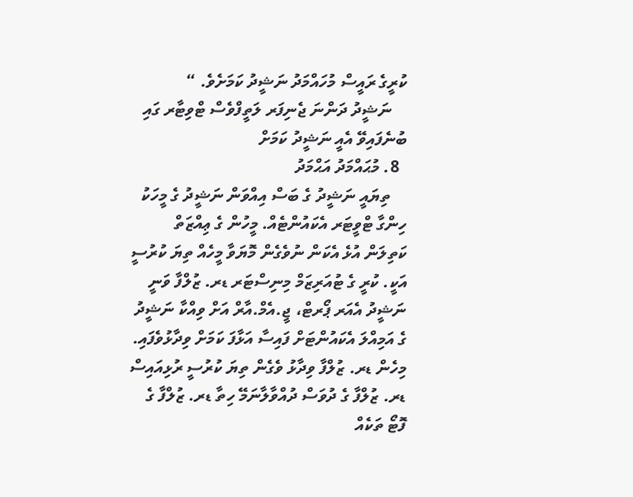ކުރީގެ ރައީސް މުހައްމަދު ނަޝީދު ކަމަށެވެ. “
    ނަޝީދު ދަންނަ ޖެނިފަރ ލަތީފްވެސް ޓްވިޓާރ ގައި ބުނެފައިވޭ އެއީ ނަޝީދު ކަމަށް
  8. މުޙައްމަދު އަޙްމަދު
    ތިޔައީ ނަޝީދު ގެ ބަސް އިއްވަން ނަޝީދު ގެ މީހަކު ހިންގާ ޓްވީޓަރ އެކައުންޓެއް. މީހުން ގެ ޢިއްޒަތް ކަތިލަން އުޅެ އެކަން ނުވެގެން މޮޔަވާ މީހެއް ތިޔަ ކުރުސީ އަކީ. ކުރީ ގެ ޓުއަރިޒަމް މިނިސްޓަރ ޑރ. ޒުލްފާ ވަނީ ނަޝީދު އެއަރ ޕޯރޓް، ޖީ.އެމް.އާރް އަށް ވިއްކާ ނަޝީދު ގެ އަމިއްލަ އެކައުންޓަށް ފައިސާ އަޅާފަ ކަމަށް ވިދާޅުވެފައި. މިހެން ޑރ. ޒުލްފާ ވިދާޅު ވެގެން ތިޔަ ކުރުސީ ރުޅިއައިސް ޑރ. ޒުލްފާ ގެ ދުވަސް ދުއްވާލާނަމޭ ހިތާ ޑރ. ޒުލްފާ ގެ ފޮޓޯ ތަކެއް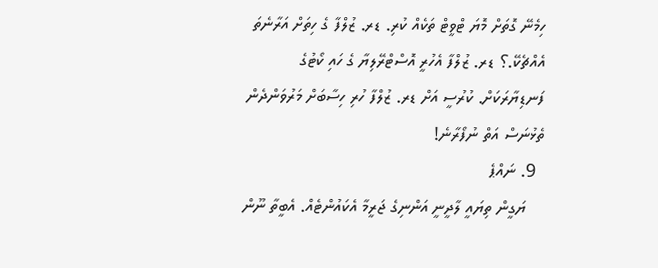ހިމެނޭ ގޮތަށް މޮޔަ ޓްވީޓް ތަކެއް ކުރި. ޑރ. ޒުލްފާ ގެ ހިތަށް އަރާނެތަ އެއްޗެކޭ.؟ ޑރ. ޒުލްފާ އެހުރީ އޮސްޓްރޭލިޔާ ގެ ހައި ކޯޓުގެ ފަނޑިޔާރަކަށް. ކުރުސީ އަށް ޑރ. ޒުލްފާ ހުރި ހިސާބަށް މަރުވަންދެން ތެޅުނަސް އަތް ނުފޯރާނެ!
  9. ނައްޕެ
    ޔަގީން ތިޔައީ ލާދީނީ އަންނިގެ ޖަރީމާ އެކައުންޓެއް. އެބީތާ ނޫން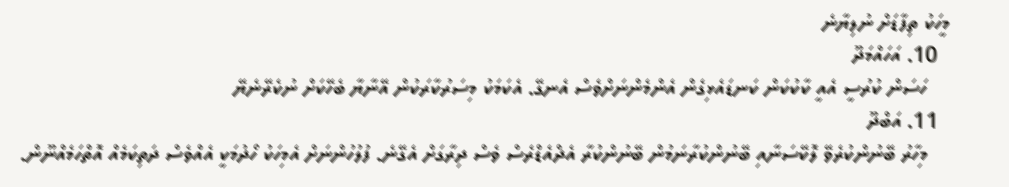މީހަކު ތިފާޑަށް ނުލިޔާނެ
  10. އަހައްމަދޫ
    ހަސަން ކުރުސީ އެއީ ކާކުކަން ކަނޑައެޅިގެން އެންމެންނަށްވެސް އެނގޭ. އެކަމަކު މިސަރުކާރަކުން އޭނާޔާ ބެހޭކަށް ނުކެރޭނެޔޭ
  11. އަބްދޫ
    މިހާރު ބޭނުންކުރެވޭ ލޮކޭސަނާއި ބޭނުންކުރާނަމުން ބޭނުންކުރާ އެދްއެޑްރެސް ވެސް ދިރާގަށް އެގޭނެ. ފުލުހުންނަށް އެމިހަކު ހޯދުމަކީ އެއްވެސް ދަތިކަމެއް އޮތްހަމެއްނޫން.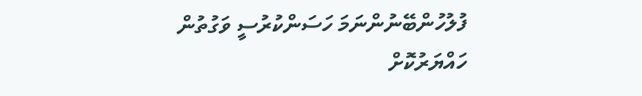ފުލުހުންބޭނުންނަމަ ހަސަންކުރުސީ ވަގުތުން ހައްޔަރުކޮށް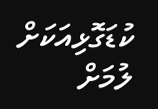ކުޑަގޮޅިއަކަށް ލުމަށް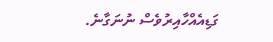ގަޑިއެއްހާއިރުވެސް ނުނަގާނެ.